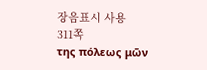장음표시 사용
311쪽
της πόλεως μῶν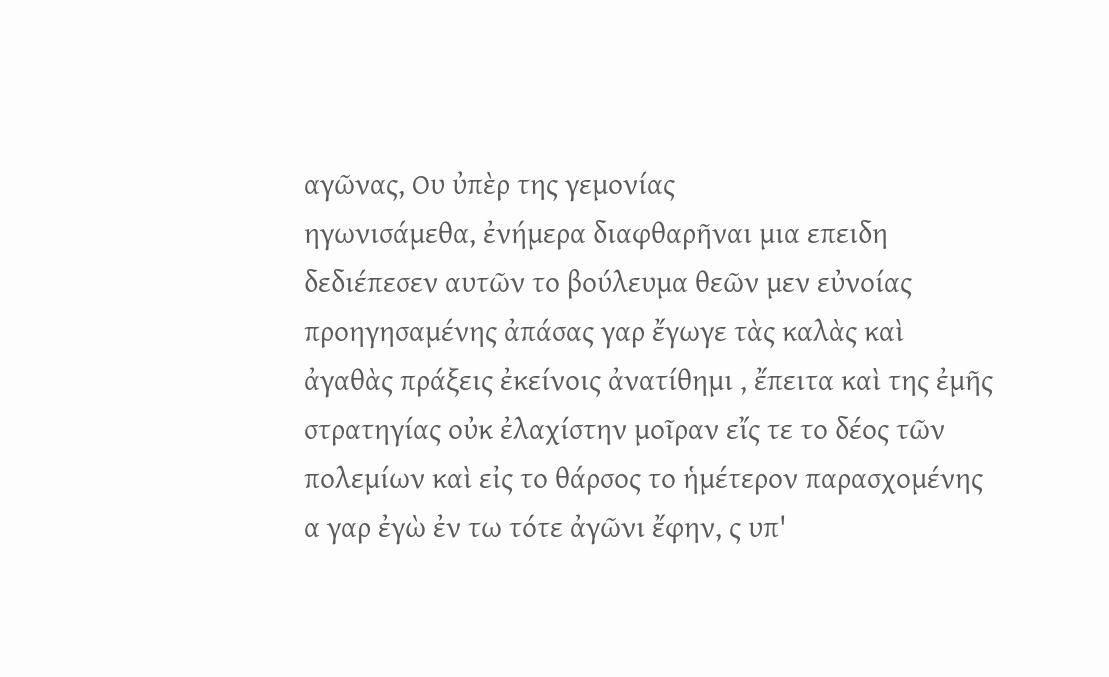αγῶνας, Ου ὐπὲρ της γεμονίας
ηγωνισάμεθα, ἐνήμερα διαφθαρῆναι μια επειδη δεδιέπεσεν αυτῶν το βούλευμα θεῶν μεν εὐνοίας
προηγησαμένης ἀπάσας γαρ ἔγωγε τὰς καλὰς καὶ
ἀγαθὰς πράξεις ἐκείνοις ἀνατίθημι , ἔπειτα καὶ της ἐμῆς στρατηγίας οὐκ ἐλαχίστην μοῖραν εἴς τε το δέος τῶν πολεμίων καὶ εἰς το θάρσος το ἡμέτερον παρασχομένης α γαρ ἐγὼ ἐν τω τότε ἀγῶνι ἔφην, ς υπ'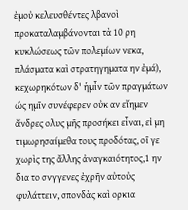ἐμοὐ κελευσθέντες λβανοὶ προκαταλαμβάνονται τὰ 10 ρη κυκλώσεως τῶν πολεμίων νεκα, πλάσματα καὶ στρατηγηματα ην ἐμά), κεχωρηκότων δ' ἡμἶν τῶν πραγμάτων ώς ημῖν συνέφερεν οὐκ αν εἴημεν ἄνδρες ολυς μῆς προσήκει εἶναι, εἰ μη τιμωρησαίμεθα τους προδότας, οῖ γε χωρὶς της ἄλλης ἀναγκαιότητος,1 ην δια το σνγγενες ἐχρῆν αὐτοὐς φυλάττειν, σπονδὰς καὶ ορκια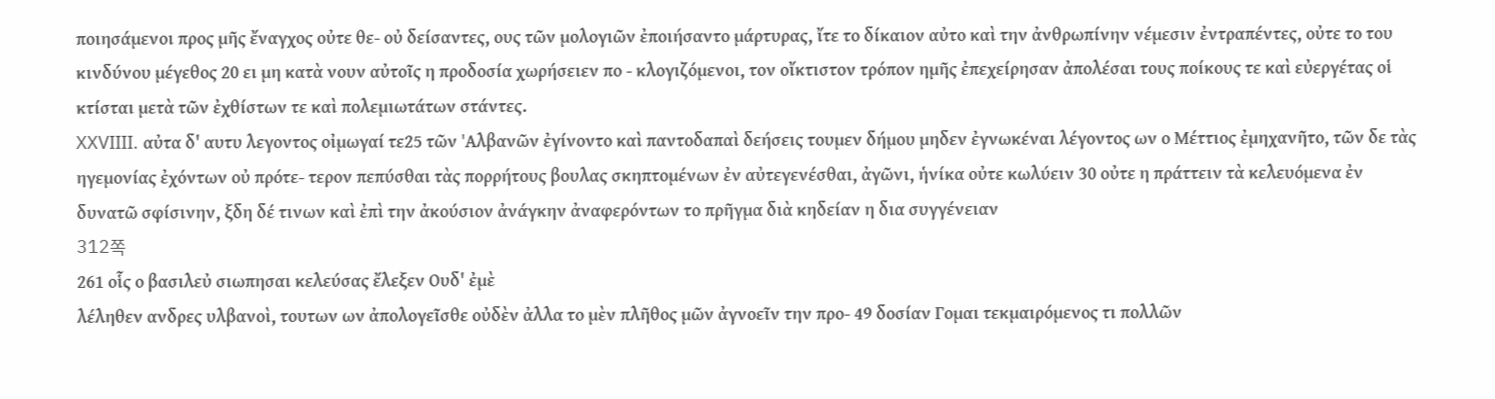ποιησάμενοι προς μῆς ἔναγχος οὐτε θε- οὐ δείσαντες, ους τῶν μολογιῶν ἐποιήσαντο μάρτυρας, ἴτε το δίκαιον αὐτο καὶ την ἀνθρωπίνην νέμεσιν ἐντραπέντες, οὐτε το του κινδύνου μέγεθος 20 ει μη κατὰ νουν αὐτοῖς η προδοσία χωρήσειεν πο - κλογιζόμενοι, τον οἴκτιστον τρόπον ημῆς ἐπεχείρησαν ἀπολέσαι τους ποίκους τε καὶ εὐεργέτας οἱ κτίσται μετὰ τῶν ἐχθίστων τε καὶ πολεμιωτάτων στάντες.
XXVIIII. αὐτα δ' αυτυ λεγοντος οἰμωγαί τε25 τῶν 'Aλβανῶν ἐγίνοντο καὶ παντοδαπαὶ δεήσεις τουμεν δήμου μηδεν ἐγνωκέναι λέγοντος ων ο Μέττιος ἐμηχανῆτο, τῶν δε τὰς ηγεμονίας ἐχόντων οὐ πρότε- τερον πεπύσθαι τὰς πορρήτους βουλας σκηπτομένων ἐν αὐτεγενέσθαι, ἀγῶνι, ἡνίκα οὐτε κωλύειν 30 οὐτε η πράττειν τὰ κελευόμενα ἐν δυνατῶ σφίσινην, ξδη δέ τινων καὶ ἐπὶ την ἀκούσιον ἀνάγκην ἀναφερόντων το πρῆγμα διὰ κηδείαν η δια συγγένειαν
312쪽
261 οἷς ο βασιλεὐ σιωπησαι κελεύσας ἔλεξεν Ουδ' ἐμὲ
λέληθεν ανδρες υλβανοὶ, τουτων ων ἀπολογεῖσθε οὐδὲν ἀλλα το μὲν πλῆθος μῶν ἀγνοεῖν την προ- 49 δοσίαν Γομαι τεκμαιρόμενος τι πολλῶν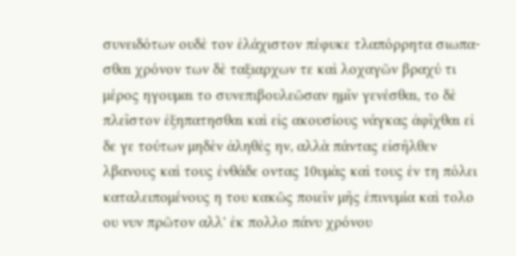συνειδότων ουδὲ τον ἐλάχιστον πέφυκε τλαπόρρητα σιωπα- σθαι χρόνον των δὲ ταξιαρχων τε καὶ λοχαγῶν βραχύ τι μέρος ηγουμαι το συνεπιβουλεῶσαν ημῖν γενέσθαι, το δὲ πλεῖστον ἐξηπατησθαι καὶ εἰς ακουσίους νάγκας ἀφῖχθαι εἰ δε γε τούτων μηδὲν ἀληθὲς ην, αλλὰ πάντας εἰσῆλθεν λβανους καὶ τους ἐνθάδε οντας 10υμὰς καὶ τους ἐν τη πόλει καταλειπομένους η του κακῶς ποιεῖν μῆς ἐπινυμία καὶ τολο ου νυν πρῶτον αλλ' ἐκ πολλο πάνυ χρόνου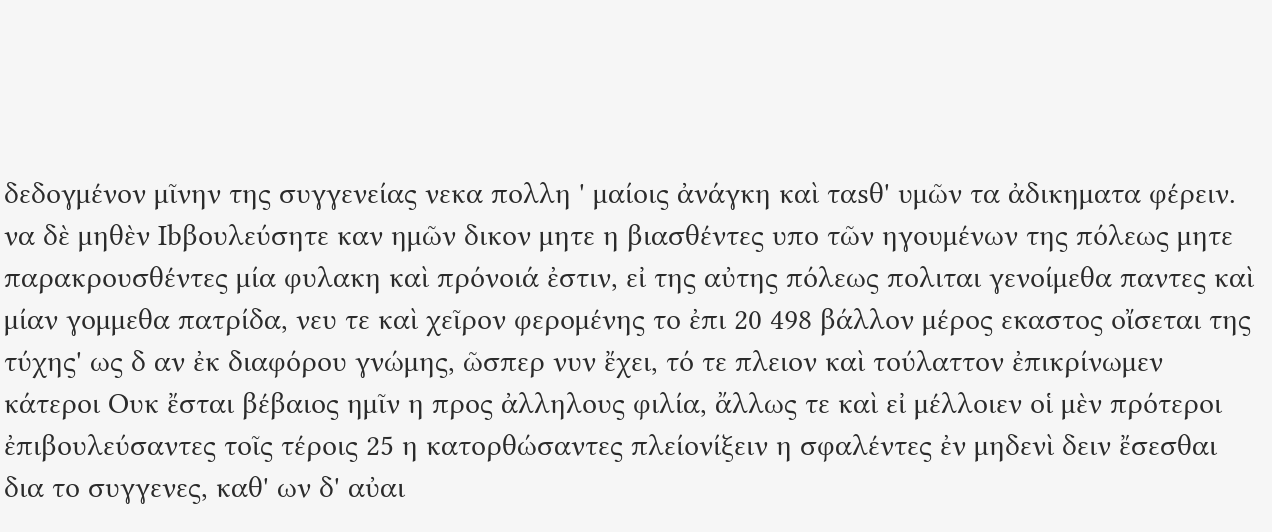δεδογμένον μῖνην της συγγενείας νεκα πολλη ' μαίοις ἀνάγκη καὶ ταsθ' υμῶν τα ἀδικηματα φέρειν. να δὲ μηθὲν Ibβουλεύσητε καν ημῶν δικον μητε η βιασθέντες υπο τῶν ηγουμένων της πόλεως μητε παρακρουσθέντες μία φυλακη καὶ πρόνοιά ἐστιν, εἰ της αὐτης πόλεως πολιται γενοίμεθα παντες καὶ μίαν γομμεθα πατρίδα, νευ τε καὶ χεῖρον φερομένης το ἐπι 20 498 βάλλον μέρος εκαστος οἴσεται της τύχης' ως δ αν ἐκ διαφόρου γνώμης, ῶσπερ νυν ἔχει, τό τε πλειον καὶ τούλαττον ἐπικρίνωμεν κάτεροι Ουκ ἔσται βέβαιος ημῖν η προς ἀλληλους φιλία, ἄλλως τε καὶ εἰ μέλλοιεν οἱ μὲν πρότεροι ἐπιβουλεύσαντες τοῖς τέροις 25 η κατορθώσαντες πλείονίξειν η σφαλέντες ἐν μηδενὶ δειν ἔσεσθαι δια το συγγενες, καθ' ων δ' αὐαι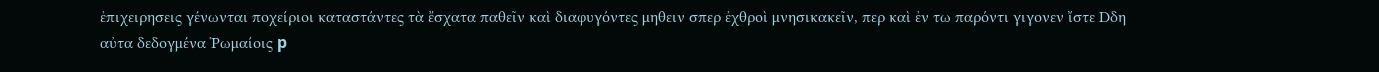ἐπιχειρησεις γένωνται ποχείριοι καταστάντες τὰ ἔσχατα παθεῖν καὶ διαφυγόντες μηθειν σπερ ἐχθροὶ μνησικακεῖν, περ καὶ ἐν τω παρόντι γιγονεν ἴστε Dδη αὐτα δεδογμένα Ῥωμαίοις p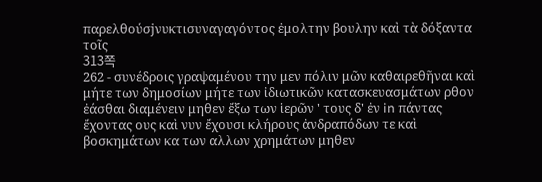παρελθούσjνυκτισυναγαγόντος ἐμολτην βουλην καὶ τὰ δόξαντα τοῖς
313쪽
262 - συνέδροις γραψαμένου την μεν πόλιν μῶν καθαιρεθῆναι καὶ μήτε των δημοσίων μήτε των ἰδιωτικῶν κατασκευασμάτων ρθον ἐάσθαι διαμένειν μηθεν ἔξω των ἱερῶν ' τους δ' ἐν in πάντας ἔχοντας ους καὶ νυν ἔχουσι κλήρους ἀνδραπόδων τε καὶ βοσκημάτων κα των αλλων χρημάτων μηθεν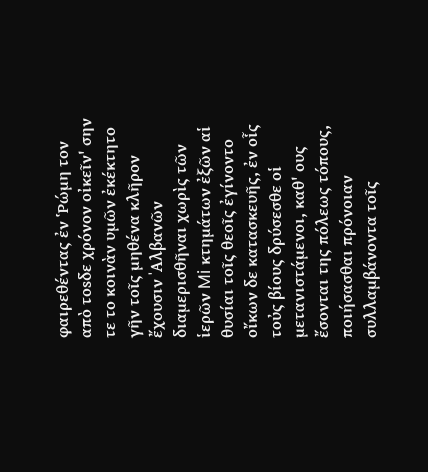φαιρεθέντας ἐν Ῥώμη τον απὸ τοsδε χρόνον οἰκεῖν' σην τε το κοινὰν υμῶν ἐκέκτητο γῆν τοῖς μηθένα κλῆρον ἔχουσιν 'Aλβανῶν διαμερισθῆναι χωρὶς τῶν ἱερῶν Mi κτημάτων ἐξῶν αἱ θυσίαι τοῖς θεοῖς ἐγίνοντο οἴκων δε κατασκευῆς, ἐν οἷς τοὐς βίους δρύσεσθε οἱ μετανιστάμενοι, καθ' ους ἔσονται της πόλεως τόπους, ποιήσασθαι πρόνοιαν συλλαμβάνοντα τοῖς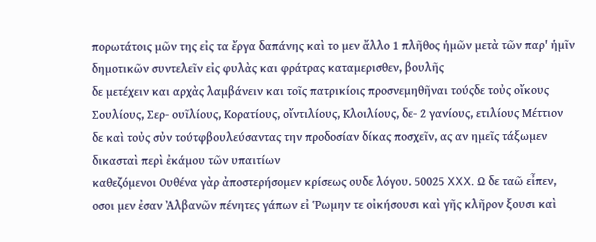πορωτάτοις μῶν της εἰς τα ἔργα δαπάνης καὶ το μεν ἄλλο 1 πλῆθος ἡμῶν μετὰ τῶν παρ' ἡμῖν δημοτικῶν συντελεῖν εἰς φυλὰς και φράτρας καταμερισθεν, βουλῆς
δε μετέχειν και αρχὰς λαμβάνειν και τοῖς πατρικίοις προσνεμηθῆναι τούςδε τοὐς οἴκους Σουλίους, Σερ- ουῖλίους, Κορατίους, οἴντιλίους, Κλοιλίους, δε- 2 γανίους, ετιλίους Μέττιον δε καὶ τοὐς σὐν τούτφβουλεύσαντας την προδοσίαν δίκας ποσχεῖν, ας αν ημεῖς τάξωμεν δικασταὶ περὶ ἐκάμου τῶν υπαιτίων
καθεζόμενοι Ουθένα γὰρ ἀποστερήσομεν κρίσεως ουδε λόγου. 50025 XXX. Ω δε ταῶ εἶπεν, οσοι μεν ἐσαν Ἀλβανῶν πένητες γάπων εἰ Ῥωμην τε οἰκήσουσι καὶ γῆς κλῆρον ξουσι καὶ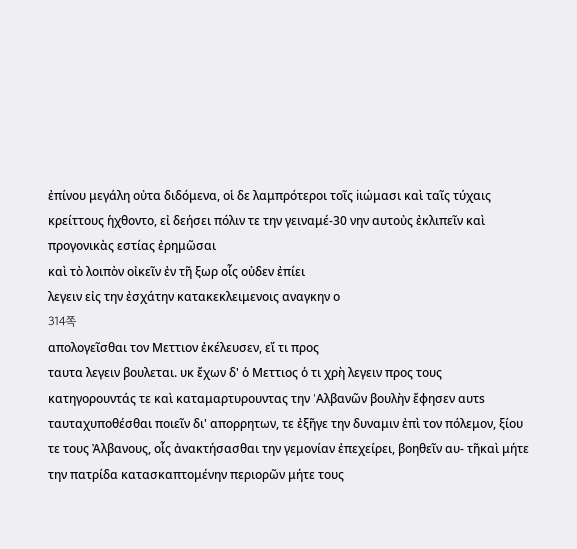ἐπίνου μεγάλη οὐτα διδόμενα, οἱ δε λαμπρότεροι τοῖς iιώμασι καὶ ταῖς τύχαις
κρείττους ἡχθοντο, εἰ δεήσει πόλιν τε την γειναμέ-30 νην αυτοὐς ἐκλιπεῖν καὶ προγονικὰς εστίας ἐρημῶσαι
καὶ τὸ λοιπὸν οἰκεῖν ἐν τῆ ξωρ οἷς οὐδεν ἐπίει
λεγειν εἰς την ἐσχάτην κατακεκλειμενοις αναγκην ο
314쪽
απολογεῖσθαι τον Μεττιον ἐκέλευσεν, εἴ τι προς
ταυτα λεγειν βουλεται. υκ ἔχων δ' ὁ Μεττιος ὁ τι χρὴ λεγειν προς τους κατηγορουντάς τε καὶ καταμαρτυρουντας την 'Aλβανῶν βουλὴν ἔφησεν αυτs ταυταχυποθέσθαι ποιεῖν δι' απορρητων, τε ἐξῆγε την δυναμιν ἐπὶ τον πόλεμον, ξίου τε τους Ἀλβανους, οἷς ἀνακτήσασθαι την γεμονίαν ἐπεχείρει, βοηθεῖν αυ- τῆκαὶ μήτε την πατρίδα κατασκαπτομένην περιορῶν μήτε τους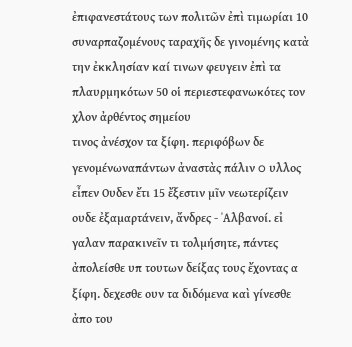ἐπιφανεστάτους των πολιτῶν ἐπὶ τιμωρίαι 10 συναρπαζομένους ταραχῆς δε γινομένης κατὰ την ἐκκλησίαν καί τινων φευγειν ἐπὶ τα πλαυρμηκότων 50 οἱ περιεστεφανωκότες τον χλον ἀρθέντος σημείου
τινος ἀνέσχον τα ξίφη. περιφόβων δε γενομένωναπάντων ἀναστὰς πάλιν o υλλος εἶπεν Ουδεν ἔτι 15 ἔξεστιν μῖν νεωτερίζειν ουδε ἐξαμαρτάνειν, ἄνδρες - 'Aλβανοί. εἰ γαλαν παρακινεῖν τι τολμήσητε, πάντες ἀπολείσθε υπ τουτων δείξας τους ἔχοντας α ξίφη. δεχεσθε ουν τα διδόμενα καὶ γίνεσθε ἀπο του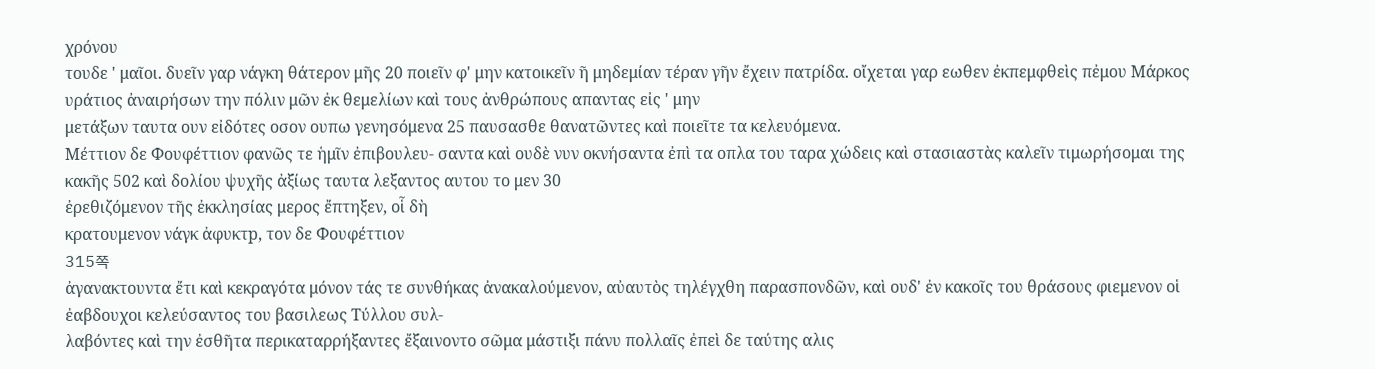χρόνου
τουδε ' μαῖοι. δυεῖν γαρ νάγκη θάτερον μῆς 20 ποιεῖν φ' μην κατοικεῖν ῆ μηδεμίαν τέραν γῆν ἔχειν πατρίδα. οἴχεται γαρ εωθεν ἐκπεμφθεὶς πἐμου Μάρκος υράτιος ἀναιρήσων την πόλιν μῶν ἐκ θεμελίων καὶ τους ἀνθρώπους απαντας εἰς ' μην
μετάξων ταυτα ουν εἰδότες οσον ουπω γενησόμενα 25 παυσασθε θανατῶντες καὶ ποιεῖτε τα κελευόμενα.
Μέττιον δε Φουφέττιον φανῶς τε ἡμῖν ἐπιβουλευ- σαντα καὶ ουδὲ νυν οκνήσαντα ἐπὶ τα οπλα του ταρα χώδεις καὶ στασιαστὰς καλεῖν τιμωρήσομαι της κακῆς 502 καὶ δολίου ψυχῆς ἀξίως ταυτα λεξαντος αυτου το μεν 30
ἐρεθιζόμενον τῆς ἐκκλησίας μερος ἔπτηξεν, οἷ δὴ
κρατουμενον νάγκ ἀφυκτp, τον δε Φουφέττιον
315쪽
ἀγανακτουντα ἔτι καὶ κεκραγότα μόνον τάς τε συνθήκας ἀνακαλούμενον, αὐαυτὸς τηλέγχθη παρασπονδῶν, καὶ ουδ' ἐν κακοῖς του θράσους φιεμενον οἱ ἐαβδουχοι κελεύσαντος του βασιλεως Τύλλου συλ-
λαβόντες καὶ την ἐσθῆτα περικαταρρήξαντες ἔξαινοντο σῶμα μάστιξι πάνυ πολλαῖς ἐπεὶ δε ταύτης αλις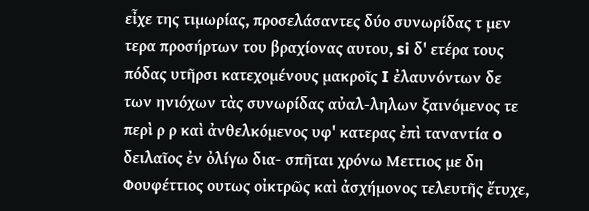εἶχε της τιμωρίας, προσελάσαντες δύο συνωρίδας τ μεν τερα προσήρτων του βραχίονας αυτου, si δ' ετέρα τους πόδας υτῆρσι κατεχομένους μακροῖς I ἐλαυνόντων δε των ηνιόχων τὰς συνωρίδας αὐαλ-ληλων ξαινόμενος τε περὶ ρ ρ καὶ ἀνθελκόμενος υφ' κατερας ἐπὶ ταναντία o δειλαῖος ἐν ὀλίγω δια- σπῆται χρόνω Μεττιος με δη Φουφέττιος ουτως οἰκτρῶς καὶ ἀσχήμονος τελευτῆς ἔτυχε,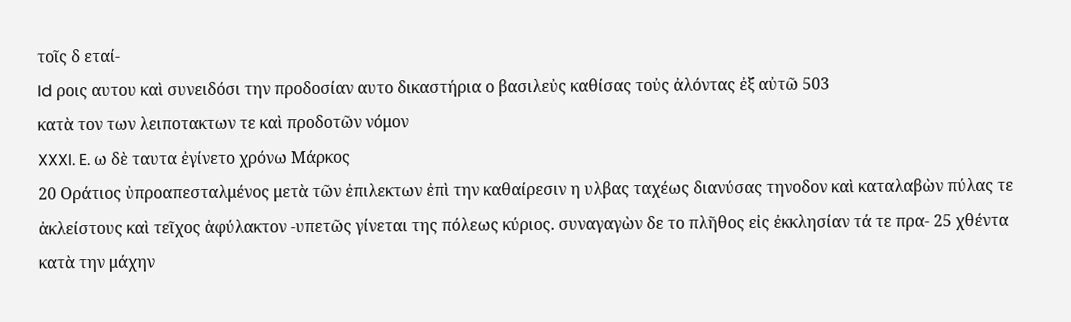τοῖς δ εταί-
Id ροις αυτου καὶ συνειδόσι την προδοσίαν αυτο δικαστήρια ο βασιλεὐς καθίσας τοὐς ἀλόντας ἐξ αὐτῶ 503
κατὰ τον των λειποτακτων τε καὶ προδοτῶν νόμον
XXXI. E. ω δὲ ταυτα ἐγίνετο χρόνω Μάρκος
20 Οράτιος ὐπροαπεσταλμένος μετὰ τῶν ἐπιλεκτων ἐπὶ την καθαίρεσιν η υλβας ταχέως διανύσας τηνοδον καὶ καταλαβὼν πύλας τε ἀκλείστους καὶ τεῖχος ἀφύλακτον -υπετῶς γίνεται της πόλεως κύριος. συναγαγὼν δε το πλῆθος εἰς ἐκκλησίαν τά τε πρα- 25 χθέντα κατὰ την μάχην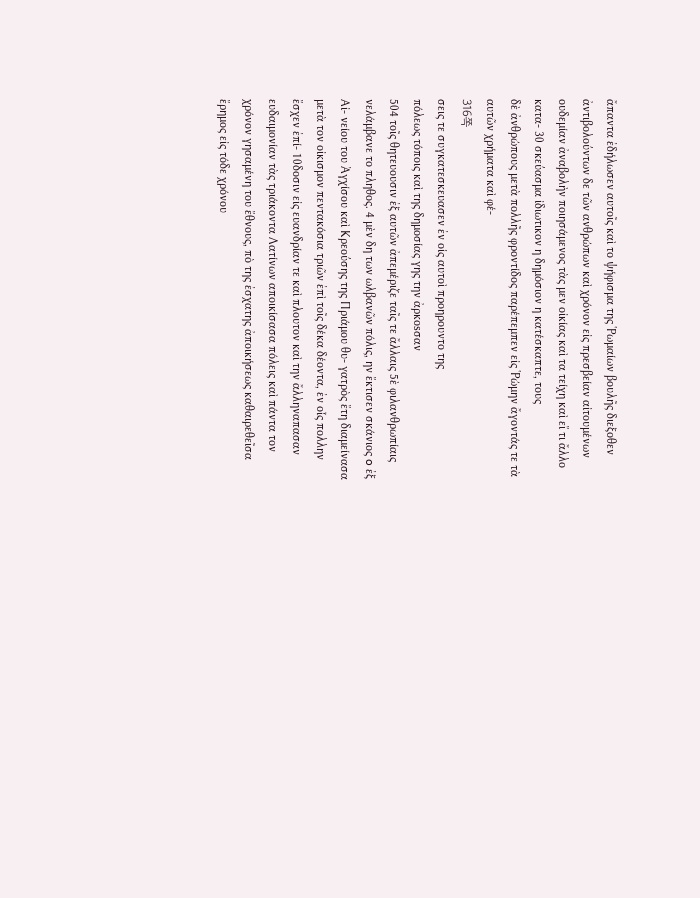ἄπαντα ἐδήλωσεν αυτοῖς καὶ το ψήφισμα της Ῥωμαίων βουλῆς διεξοθεν ἀντιβολούντων δε τῶν ανθρώπων καὶ χρόνον εἰς πρεσβείαν αἰτουμένων ουδεμίαν ἀναβολὴν ποιησάμενος τὰς μεν οἰκίας καὶ τα τείχη καὶ εἴ τι ἄλλο κατα- 30 σκεύασμα ἰδιωτικον η δημόσιον η κατέσκαπτε, τους
δὲ ἀνθρώπους μετὰ πολλῆς φροντίδος παρέπεμπεν εἰς Ῥώμην ἄγοντάς τε τὰ αυτῶν χρήματα καὶ φέ-
316쪽
σεις τε συγκατεσκευασεν ἐν οἱς αυτοὶ προηρουντο της
πόλεως τόποις καὶ της δημοσίας γης την ἀρκοsσαν
504 τοῖς θητευουσιν ἐξ αυτῶν ἀπεμέριζε ταῖς τε ἄλλαις 5ὲ φιλανθρωπίαις νελάμβανε το πληθος. 4 μὲν δη των ωλβανῶν πόλις, ην ἔκτισεν σκάνιος o ἐξ Αἰ- νείου του Ἀγχίσου καὶ Κρεούσης της Πριάμου θυ- γατρὸς ἔτη διαμείνασα μετὰ τον οἰκισμον πεντακόσια τριῶν ἐπὶ τοῖς δέκα δέοντα, ἐν οἷς πολλην ἔσχεν ἐπί- 10δοσιν εἰς ευανδρίαν τε καὶ πλουτον καὶ την ἄλληναπασαν ευδαιμονίαν τὰς τριάκοντα Λατίνων αποικίσασα πόλεις καὶ πάντα τον χρόνον γησαμένη του ἔθνους, πὸ της ἐσχατης ἀποικήσεως καθαιρεθεῖσα ἔρημος εἰς τόδε χρόνου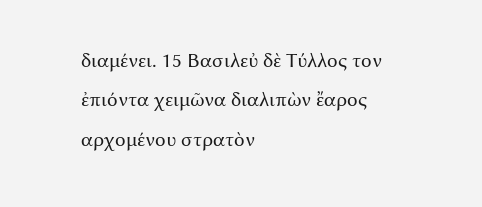διαμένει. 15 Βασιλεὐ δὲ Τύλλος τον ἐπιόντα χειμῶνα διαλιπὼν ἔαρος αρχομένου στρατὸν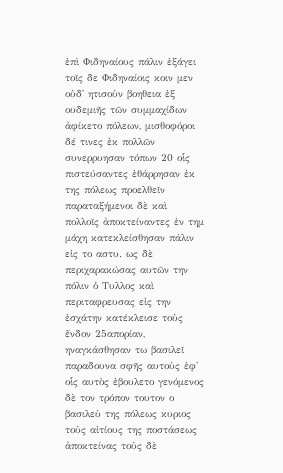ἐπὶ Φιδηναίους πάλιν ἐξάγει τοῖς δε Φιδηναίοις κοιν μεν οὐδ' ητισοὐν βοηθεια ἐξ ουδεμιῆς τῶν συμμαχίδων ἀφίκετο πόλεων, μισθοφόροι δέ τινες ἐκ πολλῶν συνερρυησαν τόπων 20 οἷς πιστεύσαντες ἐθάρρησαν ἐκ της πόλεως προελθεῖν παραταξήμενοι δὲ καὶ πολλοῖς ἀποκτείναντες ἐν τημ μάχη κατεκλείσθησαν πάλιν εἰς το αστυ. ως δὲ περιχαρακώσας αυτῶν την πόλιν ὁ Τυλλος καὶ περιταφρευσας εἰς την ἐσχάτην κατέκλεισε τοὐς ἔνδον 25απορίαν, ηναγκάσθησαν τω βασιλεῖ παραδουνα σφῆς αυτοὐς ἐφ' οἷς αυτὸς ἐβουλετο γενόμενος δὲ τον τρόπον τουτον ο βασιλεὐ της πόλεως κυριος τοὐς αἰτίους της ποστάσεως ἀποκτείνας τοὐς δὲ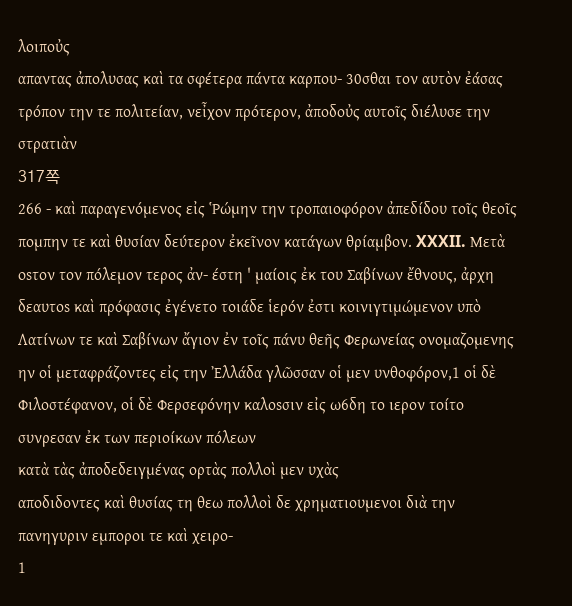λοιποὐς
απαντας ἀπολυσας καὶ τα σφέτερα πάντα καρπου- 30σθαι τον αυτὸν ἐάσας τρόπον την τε πολιτείαν, νεἶχον πρότερον, ἀποδοὐς αυτοῖς διέλυσε την στρατιὰν
317쪽
266 - καὶ παραγενόμενος εἰς Ῥώμην την τροπαιοφόρον ἀπεδίδου τοῖς θεοῖς πομπην τε καὶ θυσίαν δεύτερον ἐκεῖνον κατάγων θρίαμβον. XXXII. Μετὰ osτον τον πόλεμον τερος ἀν- έστη ' μαίοις ἐκ του Σαβίνων ἔθνους, ἀρχη δεαυτοs καὶ πρόφασις ἐγένετο τοιάδε ἱερόν ἐστι κοινιγτιμώμενον υπὸ Λατίνων τε καὶ Σαβίνων ἄγιον ἐν τοῖς πάνυ θεῆς Φερωνείας ονομαζομενης ην οἱ μεταφράζοντες εἰς την Ἐλλάδα γλῶσσαν οἱ μεν υνθοφόρον,1 οἱ δὲ Φιλοστέφανον, οἱ δὲ Φερσεφόνην καλοsσιν εἰς ω6δη το ιερον τοίτο συνρεσαν ἐκ των περιοίκων πόλεων
κατὰ τὰς ἀποδεδειγμένας ορτὰς πολλοὶ μεν υχὰς
αποδιδοντες καὶ θυσίας τη θεω πολλοὶ δε χρηματιουμενοι διὰ την πανηγυριν εμποροι τε καὶ χειρο-
1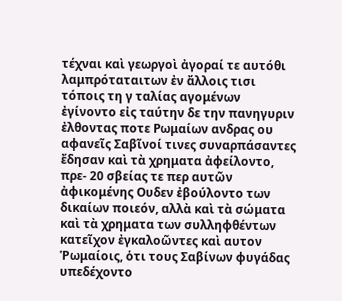τέχναι καὶ γεωργοὶ ἀγοραί τε αυτόθι λαμπρόταταιτων ἐν ἄλλοις τισι τόποις τη γ ταλίας αγομένων ἐγίνοντο εἰς ταύτην δε την πανηγυριν ἐλθοντας ποτε Pωμαίων ανδρας ου αφανεῖς Σαβῖνοί τινες συναρπάσαντες ἔδησαν καὶ τὰ χρηματα ἀφείλοντο, πρε- 20 σβείας τε περ αυτῶν ἀφικομένης Ουδεν ἐβούλοντο των δικαίων ποιεόν, αλλὰ καὶ τὰ σώματα καὶ τὰ χρηματα των συλληφθέντων κατεῖχον ἐγκαλοῶντες καὶ αυτον Ῥωμαίοις, ὁτι τους Σαβίνων φυγάδας υπεδέχοντο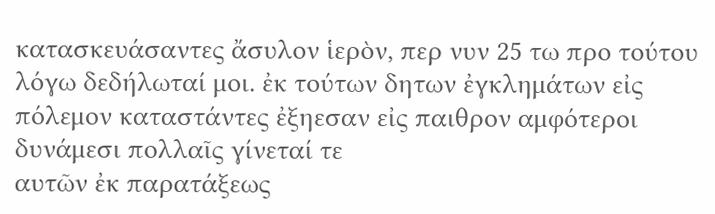κατασκευάσαντες ἄσυλον ἱερὸν, περ νυν 25 τω προ τούτου λόγω δεδήλωταί μοι. ἐκ τούτων δητων ἐγκλημάτων εἰς πόλεμον καταστάντες ἐξηεσαν εἰς παιθρον αμφότεροι δυνάμεσι πολλαῖς γίνεταί τε
αυτῶν ἐκ παρατάξεως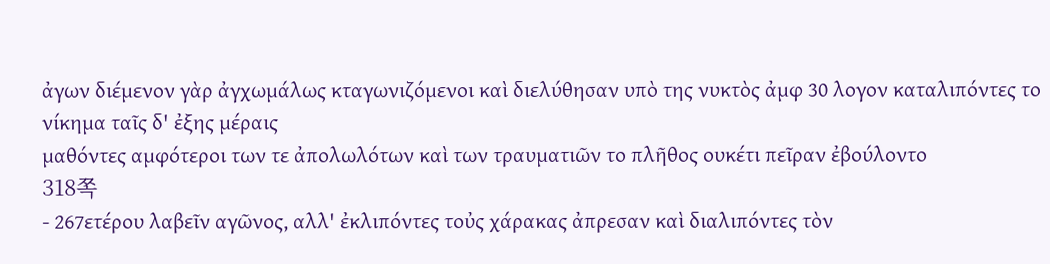ἀγων διέμενον γὰρ ἀγχωμάλως κταγωνιζόμενοι καὶ διελύθησαν υπὸ της νυκτὸς ἀμφ 30 λογον καταλιπόντες το νίκημα ταῖς δ' ἐξης μέραις
μαθόντες αμφότεροι των τε ἀπολωλότων καὶ των τραυματιῶν το πλῆθος ουκέτι πεῖραν ἐβούλοντο
318쪽
- 267ετέρου λαβεῖν αγῶνος, αλλ' ἐκλιπόντες τοὐς χάρακας ἀπρεσαν καὶ διαλιπόντες τὸν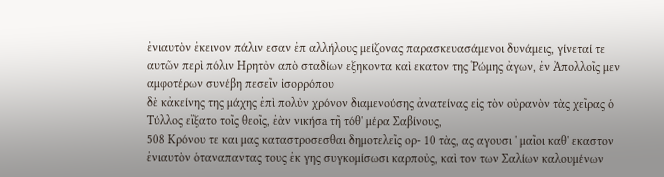ἐνιαυτὸν ἐκεινον πάλιν εσαν ἐπ αλλήλους μείζονας παρασκευασάμενοι δυνάμεις, γίνεταί τε αυτῶν περὶ πόλιν Ηρητὀν απὸ σταδίων εξηκοντα καὶ εκατον της Ῥώμης ἀγων, ἐν Ἀπολλοῖς μεν αμφοτέρων συνέβη πεσεῖν ἰσορρόπου
δὲ κἀκείνης της μάχης ἐπὶ πολὐν χρόνον διαμενούσης ἀνατείνας εἰς τὸν οὐρανὸν τὰς χεῖρας ὁ Τύλλος εἴξατο τοῖς θεοῖς, ἐὰν νικήσa τῆ τόθ' μέρα Σαβίνους,
508 Κρόνου τε και μας καταστροσεσθαι δημοτελεῖς ορ- 10 τὰς, ας αγουσι ' μαῖοι καθ' εκαστον ἐνιαυτὸν ὁταναπαντας τους ἐκ γης συγκομίσωσι καρποὐς, καὶ τον των Σαλίων καλουμένων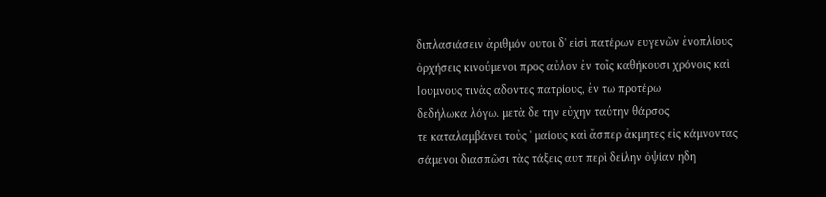διπλασιάσειν ἀριθμόν ουτοι δ' εἰσὶ πατέρων ευγενῶν ἐνοπλίους ὀρχήσεις κινούμενοι προς αὐλον ἐν τοῖς καθήκουσι χρόνοις καὶ Ιουμνους τινὰς αδοντες πατρίους, ἐν τω προτέρω
δεδήλωκα λόγω. μετὰ δε την εὐχην ταύτην θάρσος
τε καταλαμβάνει τοὐς ' μαίους καὶ ἄσπερ ἀκμητες εἰς κάμνοντας σάμενοι διασπῶσι τὰς τάξεις αυτ περὶ δείλην ὀψίαν ηδη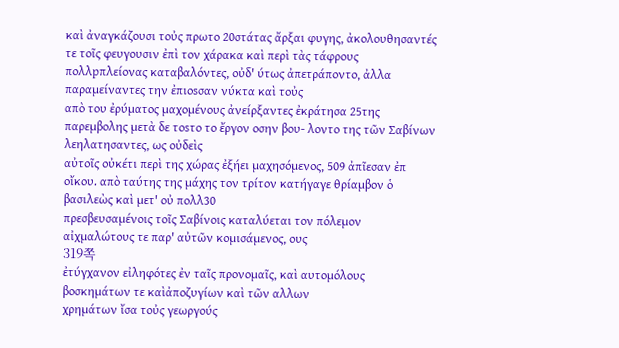καὶ ἀναγκάζουσι τοὐς πρωτο 20στάτας ἄρξαι φυγης, ἀκολουθησαντές τε τοῖς φευγουσιν ἐπὶ τον χάρακα καὶ περὶ τὰς τάφρους πολλpπλείονας καταβαλόντες, οὐδ' ύτως ἀπετράποντο, ἀλλα παραμείναντες την ἐπιοsσαν νύκτα καὶ τοὐς
απὸ του ἐρύματος μαχομένους ἀνείρξαντες ἐκράτησα 25της παρεμβολης μετὰ δε τοsτο το ἔργον οσην βου- λοντο της τῶν Σαβίνων λεηλατησαντες, ως οὐδεὶς
αὐτοῖς οὐκέτι περὶ της χώρας ἐξήει μαχησόμενος, 509 ἀπῖεσαν ἐπ οἴκου. απὸ ταύτης της μάχης τον τρίτον κατήγαγε θρίαμβον ὁ βασιλεὼς καὶ μετ' οὐ πολλ30
πρεσβευσαμένοις τοῖς Σαβίνοις καταλύεται τον πόλεμον αἰχμαλώτους τε παρ' αὐτῶν κομισάμενος, ους
319쪽
ἐτύγχανον εἰληφότες ἐν ταῖς προνομαῖς, καὶ αυτομόλους βοσκημάτων τε καὶἀποζυγίων καὶ τῶν αλλων
χρημάτων ἴσα τοὐς γεωργούς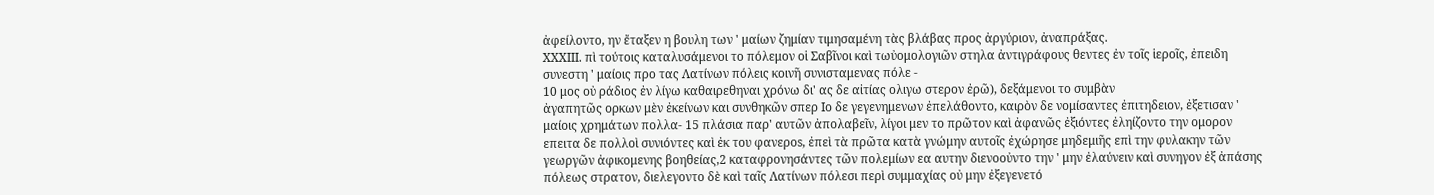ἀφείλοντο, ην ἔταξεν η βουλη των ' μαίων ζημίαν τιμησαμένη τὰς βλάβας προς ἀργύριον, ἀναπράξας.
XXXIII. πὶ τούτοις καταλυσάμενοι το πόλεμον οἱ Σαβῖνοι καὶ τωὐομολογιῶν στηλα ἀντιγράφους θεντες ἐν τοῖς ἱεροῖς, ἐπειδη συνεστη ' μαίοις προ τας Λατίνων πόλεις κοινῆ συνισταμενας πόλε -
10 μος οὐ ράδιος ἐν λίγω καθαιρεθηναι χρόνω δι' ας δε αἰτίας ολιγω στερον ἐρῶ), δεξάμενοι το συμβὰν
ἀγαπητῶς ορκων μὲν ἐκείνων και συνθηκῶν σπερ Io δε γεγενημενων ἐπελάθοντο, καιρὸν δε νομίσαντες ἐπιτηδειον, ἐξετισαν ' μαίοις χρημάτων πολλα- 15 πλάσια παρ' αυτῶν ἀπολαβεῖν, λίγοι μεν το πρῶτον καὶ ἀφανῶς ἐξιόντες ἐληίζοντο την ομορον επειτα δε πολλοὶ συνιόντες καὶ ἐκ του φανεροs, ἐπεὶ τὰ πρῶτα κατὰ γνώμην αυτοῖς ἐχώρησε μηδεμιῆς επὶ την φυλακην τῶν γεωργῶν ἀφικομενης βοηθείας,2 καταφρονησάντες τῶν πολεμίων εα αυτην διενοοὐντο την ' μην ἐλαύνειν καὶ συνηγον ἐξ ἀπάσης πόλεως στρατον, διελεγοντο δὲ καὶ ταῖς Λατίνων πόλεσι περὶ συμμαχίας οὐ μην ἐξεγενετό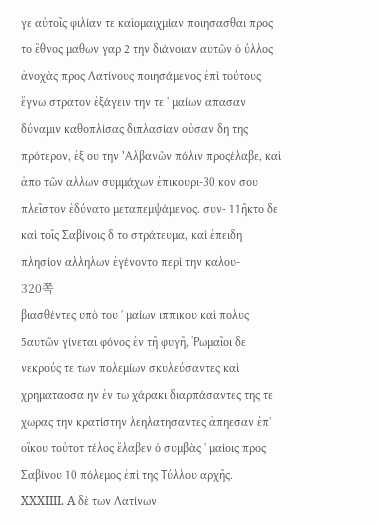γε αὐτοῖς φιλίαν τε καὶομαιχμίαν ποιησασθαι προς το ἔθνος μαθων γαρ 2 την διάνοιαν αυτῶν ὁ ύλλος ἀνοχὰς προς Λατίνους ποιησάμενος ἐπὶ τούτους ἔγνω στρατον ἐξάγειν την τε ' μαίων απασαν δύναμιν καθοπλίσας διπλασίαν οὐσαν δη της πρότερον, ἐξ ου την 'Aλβανῶν πόλιν προςέλαβε, καὶ ἀπο τῶν αλλων συμμάχων ἐπικουρι-30 κον σου πλεῖστον ἐδύνατο μεταπεμψάμενος. συν- 11ῆκτο δε καὶ τοῖς Σαβίνοις δ το στράτευμα, καὶ ἐπειδη πλησίον αλληλων ἐγένοντο περὶ την καλου-
320쪽
βιασθέντες υπὸ του ' μαίων ιππικου καὶ πολυς 5αυτῶν γίνεται φόνος ἐν τῆ φυγῆ, Ῥωμαῖοι δε νεκρούς τε των πολεμίων σκυλεύσαντες καὶ χρηματαοσα ην ἐν τω χάρακι διαρπάσαντες της τε χωρας την κρατίστην λεηλατησαντες ἀπηεσαν ἐπ' οἴκου τοὐτοτ τέλος ἔλαβεν ὁ συμβὰς ' μαίοις προς Σαβίνου 10 πόλεμος ἐπὶ της Tύλλου αρχῆς.
XXXIIII. A δὲ των Λατίνων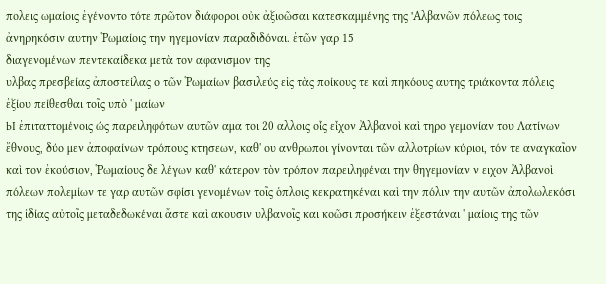πολεις ωμαίοις ἐγένοντο τότε πρῶτον διάφοροι οὐκ ἀξιοῶσαι κατεσκαμμένης της 'Aλβανῶν πόλεως τοις ἀνηρηκόσιν αυτην Ῥωμαίοις την ηγεμονίαν παραδιδόναι. ἐτῶν γαρ 15
διαγενομένων πεντεκαίδεκα μετὰ τον αφανισμον της
υλβας πρεσβείας ἀποστείλας ο τῶν Ῥωμαίων βασιλεύς εἰς τὰς ποίκους τε καὶ πηκόους αυτης τριάκοντα πόλεις ἐξίου πείθεσθαι τοῖς υπὸ ' μαίων
bI ἐπιταττομένοις ώς παρειληφότων αυτῶν αμα τοι 20 αλλοις οἷς εἶχον Ἀλβανοὶ καὶ τηρο γεμονίαν του Λατίνων ἔθνους, δύο μεν ἀποφαίνων τρόπους κτησεων, καθ' ου ανθρωποι γίνονται τῶν αλλοτρίων κύριοι, τόν τε αναγκαῖον καὶ τον ἐκούσιον, Ῥωμαίους δε λέγων καθ' κάτερον τὸν τρόπον παρειληφέναι την θηγεμονίαν ν ειχον Ἀλβανοὶ πόλεων πολεμίων τε γαρ αυτῶν σφίσι γενομένων τοῖς ὁπλοις κεκρατηκέναι καὶ την πόλιν την αυτῶν ἀπολωλεκόσι της ἰδίας αὐτοῖς μεταδεδωκέναι ἄστε καὶ ακουσιν υλβανοῖς και κοῶσι προσήκειν ἐξεστάναι ' μαίοις της τῶν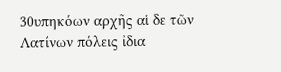30υπηκόων αρχῆς αἱ δε τῶν Λατίνων πόλεις ἰδια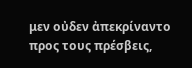μεν οὐδεν ἀπεκρίναντο προς τους πρέσβεις,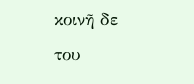κοινῆ δε του